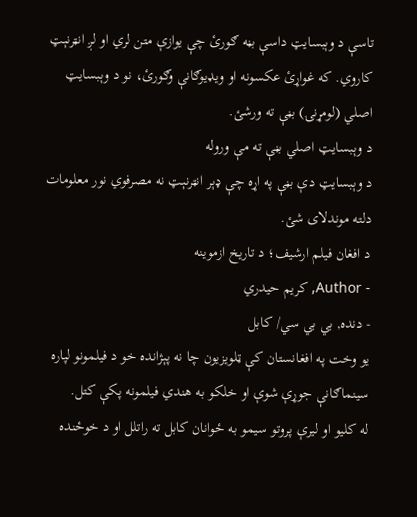تاسې د وېبسایټ داسې بڼه ګورئ چې یوازې متن لري او لږ انټرنېټ کاروي. که غواړئ عکسونه او ویډیوګانې وګورئ، نو د وېبسایټ اصلي (لومړنۍ) بڼې ته ورشئ.
د وېبسایټ اصلي بڼې ته مې وروله
د وېبسایټ دې بڼې په اړه چې ډېر انټرنېټ نه مصرفوي نور معلومات دلته موندلای شئ.
د افغان فیلم ارشیف؛ د تاریخ ازموینه
- Author, کریم حیدري
- دنده, بي بي سي/ کابل
یو وخت په افغانستان کې ټلویزیون چا نه پېژانده خو د فیلمونو لپاره سینماګانې جوړې شوې او خلکو به هندي فیلمونه پکې کتل.
له کلیو او لیرې پروتو سیمو به ځوانان کابل ته راتلل او د خوځنده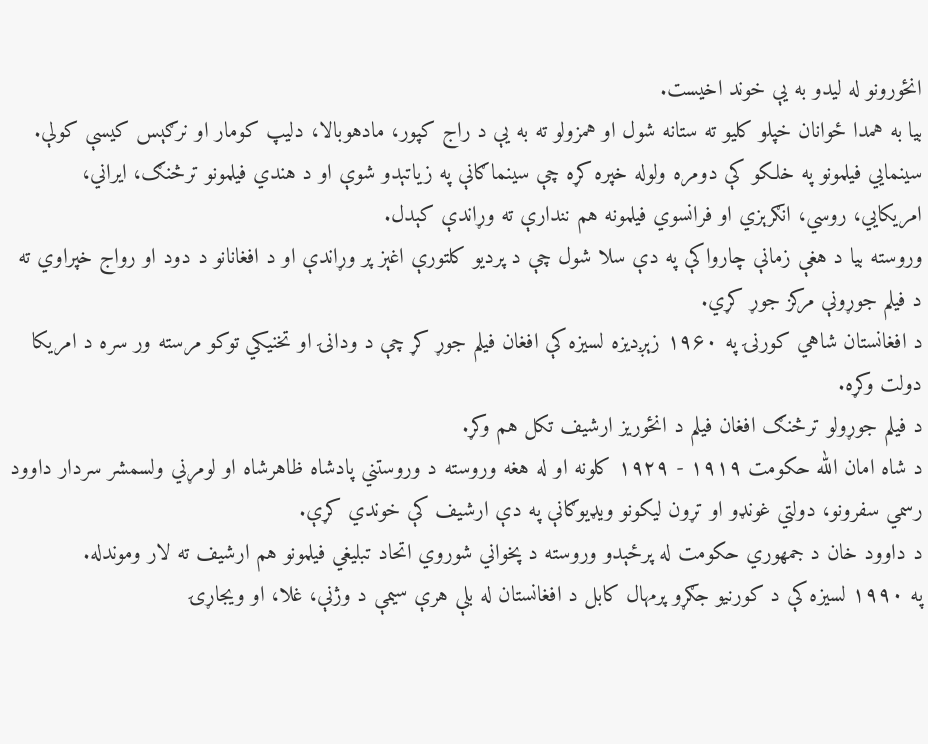انځورونو له لیدو به یې خوند اخیست.
بیا به همدا ځوانان خپلو کلیو ته ستانه شول او همزولو ته به یې د راج کپور، مادهوبالا، دلیپ کومار او نرګېس کیسې کولې.
سینمايي فیلمونو په خلکو کې دومره ولوله خپره کړه چې سینماګانې په زیاتېدو شوې او د هندي فیلمونو ترڅنګ، ایراني، امریکایي، روسي، انګرېزي او فرانسوي فیلمونه هم نندارې ته وړاندې کېدل.
وروسته بیا د هغې زمانې چارواکې په دې سلا شول چې د پردیو کلتورې اغېز پر وړاندې او د افغانانو د دود او رواج خپراوي ته د فیلم جوړونې مرکز جوړ کړي.
د افغانستان شاهي کورنۍ په ۱۹۶۰ زېږدیزه لسیزه کې افغان فیلم جوړ کړ چې د ودانۍ او تخنیکي توکو مرسته ور سره د امریکا دولت وکړه.
د فیلم جوړولو ترڅنګ افغان فیلم د انځوریز ارشیف تکل هم وکړ.
د شاه امان الله حکومت ۱۹۱۹ - ۱۹۲۹ کلونه او له هغه وروسته د وروستني پادشاه ظاهرشاه او لومړني ولسمشر سردار داوود رسمي سفرونو، دولتي غونډو او تړون لیکونو ویډیوګانې په دې ارشیف کې خوندي کړې.
د داوود خان د جمهوري حکومت له پرځېدو وروسته د پخواني شوروي اتحاد تبلیغي فیلمونو هم ارشیف ته لار وموندله.
په ۱۹۹۰ لسیزه کې د کورنیو جګړو پرمهال کابل د افغانستان له بلې هرې سیمې د وژنې، غلا، او ویجاړۍ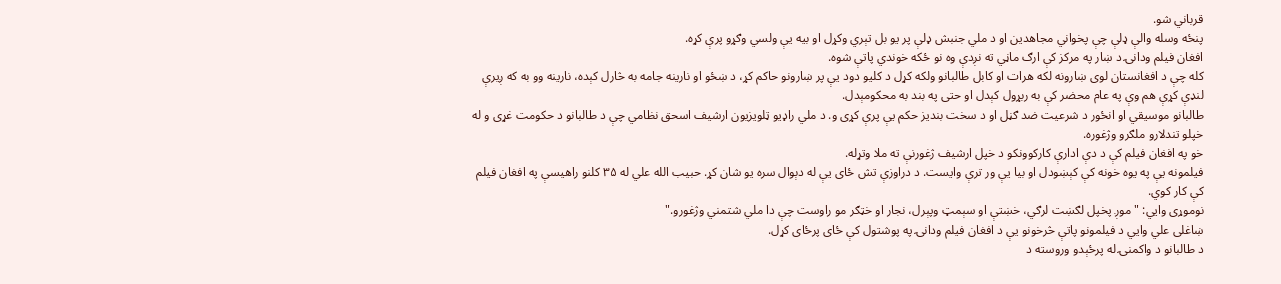قرباني شو.
پنځه وسله والې ډلې چې پخواني مجاهدین او د ملي جنبش ډلې پر یو بل تېري وکړل او بیه یې ولسي وګړو پرې کړه.
افغان فیلم ودانۍ د ښار په مرکز کې ارګ ماڼي ته نږدې وه نو ځکه خوندي پاتې شوه.
کله چې د افغانستان لوی ښارونه لکه هرات او کابل طالبانو ولکه کړل د کلیو دود یې پر ښارونو حاکم کړ، د ښځو او نارینه جامه به څارل کېده، نارینه وو به که ږیرې لنډې کړې هم وې په عام محضر کې به ربړول کېدل او حتی په بند به محکومېدل.
طالبانو موسیقي او انځور د شرعیت ضد ګڼل او د سخت بندیز حکم یې پرې کړی و. د ملي راډیو ټلویزیون ارشیف اسحق نظامي چې د طالبانو د حکومت غړی و له خپلو تندلارو ملګرو وژغوره.
خو په افغان فیلم کې د دې ادارې کارکوونکو د خپل ارشیف ژغورنې ته ملا وتړله.
فیلمونه یې په یوه خونه کې کېښودل او بیا یې ور ترې وایست. د دراوزې تش ځای یې له دېوال سره یو شان کړ. حبیب الله علي له ۳۵ کلنو راهیسې په افغان فیلم کې کار کوي.
نوموړی وایي: "موږ پخپل لګښت لرګي، خښتې او سېمټ وپېرل، نجار او خټګر مو راوست چې دا ملي شتمني وژغورو."
ښاغلی علي وایي د فیلمونو پاتې څرخونو یې د افغان فیلم ودانۍ په پوشتول کې ځای پرځای کړل.
د طالبانو د واکمنۍ له پرځېدو وروسته د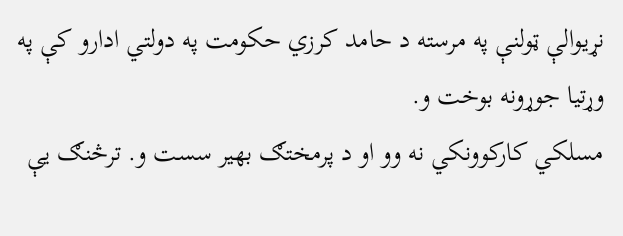نړیوالې ټولنې په مرسته د حامد کرزي حکومت په دولتي ادارو کې په وړتیا جوړونه بوخت و.
مسلکي کارکوونکي نه وو او د پرمختګ بهیر سست و. ترڅنګ یې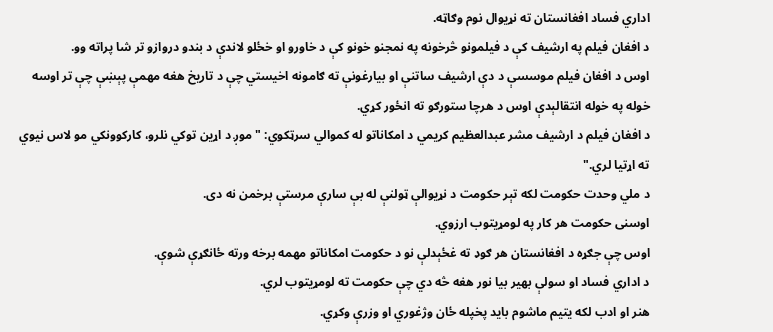اداري فساد افغانستان ته نړیوال نوم وګاټه.
د افغان فیلم په ارشیف کې د فیلمونو څرخونه په نمجنو خونو کې د خاورو او خځلو لاندې د بندو دروازو تر شا پراته وو.
اوس د افغان فیلم موسسې د دې ارشیف ساتنې او بیارغونې ته ګامونه اخیستي چې د تاریخ هغه مهمې پېښې چې تر اوسه خوله په خوله انتقالېدې اوس د هرچا ستورګو ته انځور کړي.
د افغان فیلم د ارشیف مشر عبدالعظیم کریمي د امکاناتو له کموالي سرټکوي: "موږ د اړین توکي نلرو، کارکوونکي مو لاس نیوي ته اړتیا لري."
د ملي وحدت حکومت لکه تېر حکومت د نړیوالې ټولنې له بې سارې مرستې برخمن نه دی.
اوسنی حکومت هر کار په لومړیتوب ارزوي.
اوس چې جګړه د افغانستان هر ګوډ ته غځېدلې نو د حکومت امکاناتو مهمه برخه ورته ځانګړې شوې.
د اداري فساد او سولې بهیر بیا نور هغه څه دي چې حکومت ته لومړیتوب لري.
هنر او ادب لکه یتیم ماشوم باید پخپله ځان وژغوري او وزرې وکړي.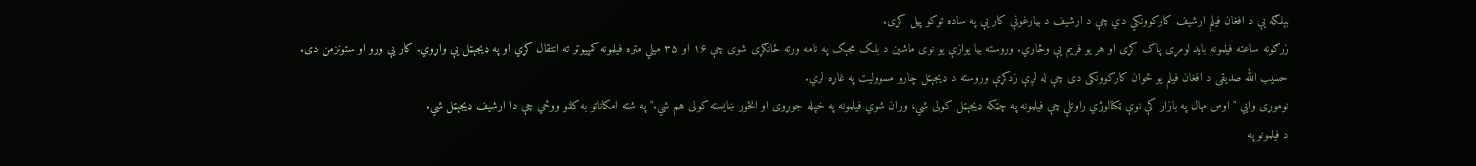بېلګه یې د افغان فیلم ارشیف کارکوونکي دي چې د ارشیف د بیارغونې کار یې په ساده توکو پیل کړی.
زرګونه ساعته فیلمونه باید لومړی پاک کړی او هر یو فریم یې وڅاري. وروسته بیا یوازې یو نوی ماشین د بلک مجېک په نامه ورته ځانګړی شوی چې ۱۶ او ۳۵ میلي متره فیلمونه کمپیوټر ته انتقال کړي او په ډیجېټل یې واړوي. کار یې ورو او ستونزمن دی.
حسیب الله صدیقی د افغان فیلم یو ځوان کارکوونکی دی چې له لږې زدکړې وروسته د ډیجېټل چارو مسوولیت په غاړه لري.
نوموړی وایي "اوس مهال په بازار کې نوې ټکنالوژي راوتلې چې فیلمونه په چټکه ډيجېټل کولی شي، وران شوي فیلمونه په خپله جوړوی او انځور ښایسته کولی هم شي." په شته امکاناتو به کلنو ووځي چې دا ارشیف ډیجېټل شي.
د فیلمونو په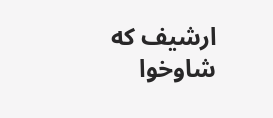ارشیف که شاوخوا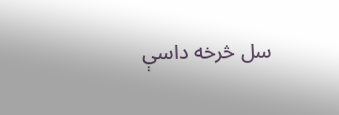سل څرخه داسې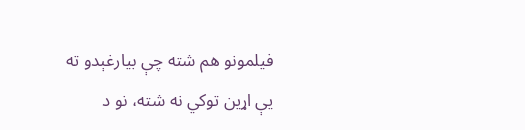فیلمونو هم شته چې بیارغېدو ته یې اړین توکي نه شته، نو د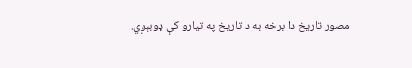مصور تاریخ دا برخه به د تاریخ په تیارو کې ډوبېږي.